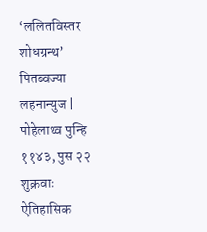‘ललितविस्तर शोधग्रन्थ’ पितब्वज्या
लहनान्युज | पोहेलाथ्व पुन्हि ११४३, पुस २२ शुक्रवाः
ऐतिहासिक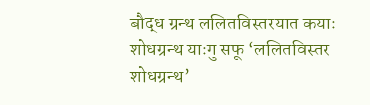बौद्ध ग्रन्थ ललितविस्तरयात कयाः शोधग्रन्थ याःगु सफू ‘ललितविस्तर शोधग्रन्थ’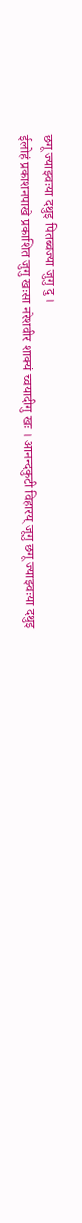छगू ज्याझ्वःया दथुइ पितब्वज्या जुगु दु ।
ईलोहं प्रकाशनपाखे प्रकाशित जुगु खःसा नरेशवीर शाक्यं च्वयादीगु खः । आनन्दकुटी विहारय् जूगु छगू ज्याझ्वःया दथुइ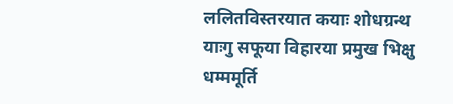ललितविस्तरयात कयाः शोधग्रन्थ याःगु सफूया विहारया प्रमुख भिक्षु धम्ममूर्ति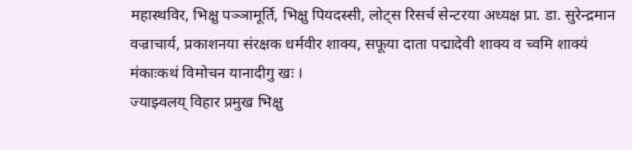महास्थविर, भिक्षु पञ्ञामूर्ति, भिक्षु पियदस्सी, लोट्स रिसर्च सेन्टरया अध्यक्ष प्रा. डा. सुरेन्द्रमान वज्राचार्य, प्रकाशनया संरक्षक धर्मवीर शाक्य, सफूया दाता पद्मादेवी शाक्य व च्वमि शाक्यं मंकाःकथं विमोचन यानादीगु खः ।
ज्याझ्वलय् विहार प्रमुख भिक्षु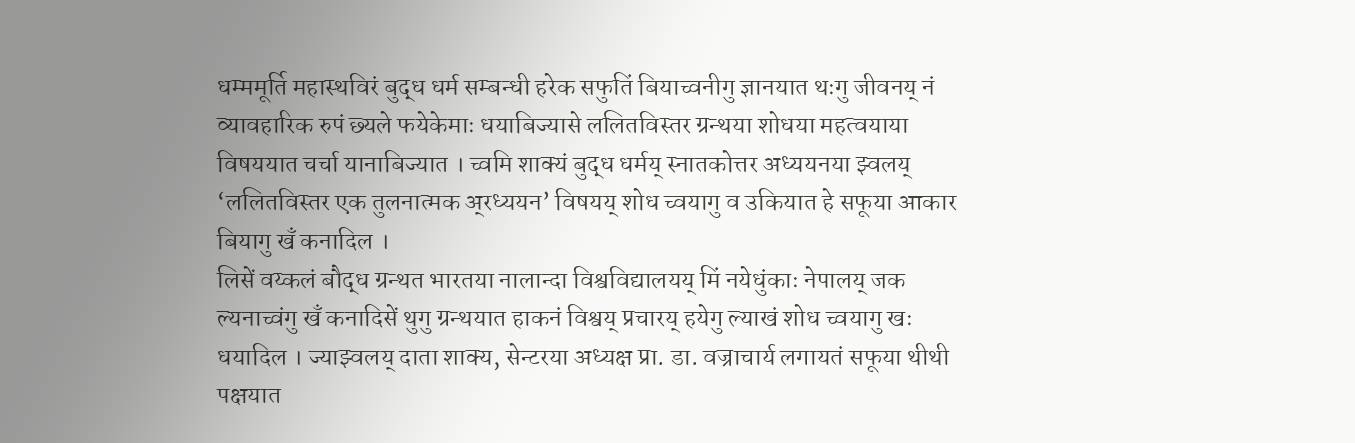धम्ममूर्ति महास्थविरं बुद्ध धर्म सम्बन्धी हरेक सफुतिं बियाच्वनीगु ज्ञानयात थःगु जीवनय् नं व्यावहारिक रुपं छ्यले फयेकेमाः धयाबिज्यासे ललितविस्तर ग्रन्थया शोधया महत्वयाया विषययात चर्चा यानाबिज्यात । च्वमि शाक्यं बुद्ध धर्मय् स्नातकोत्तर अध्ययनया झ्वलय् ‘ललितविस्तर एक तुलनात्मक अ्रध्ययन’ विषयय् शोध च्वयागु व उकियात हे सफूया आकार बियागु खँ कनादिल ।
लिसें वय्कलं बौद्ध ग्रन्थत भारतया नालान्दा विश्वविद्यालयय् मिं नयेधुंकाः नेपालय् जक ल्यनाच्वंगु खँ कनादिसें थुगु ग्रन्थयात हाकनं विश्वय् प्रचारय् हयेगु ल्याखं शोध च्वयागु खः धयादिल । ज्याझ्वलय् दाता शाक्य, सेन्टरया अध्यक्ष प्रा. डा. वज्राचार्य लगायतं सफूया थीथी पक्षयात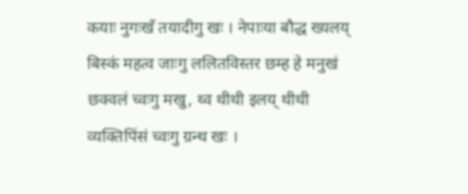कयाः नुगःखँ तयादीगु खः । नेपाःया बौद्ध ख्यलय् बिस्कं महत्व जाःगु ललितविस्तर छम्ह हे मनुखं छक्वलं च्वःगु मखु, थ्व थीथी इलय् थीथी व्यक्तिपिंसं च्वःगु ग्रन्थ खः ।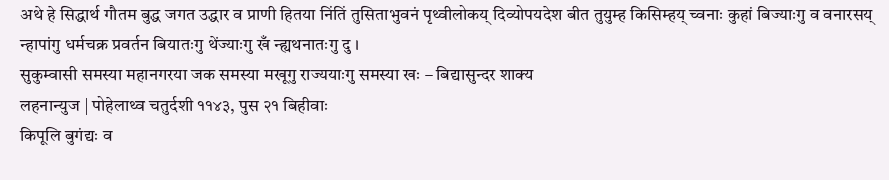अथे हे सिद्धार्थ गौतम बुद्ध जगत उद्धार व प्राणी हितया निंतिं तुसिताभुवनं पृथ्वीलोकय् दिव्योपयदेश बीत तुयुम्ह किसिम्हय् च्वनाः कुहां बिज्याःगु व वनारसय् न्हापांगु धर्मचक्र प्रवर्तन बियातःगु थेंज्याःगु खँ न्ह्यथनातःगु दु ।
सुकुम्वासी समस्या महानगरया जक समस्या मखूगु राज्ययाःगु समस्या खः – बिद्यासुन्दर शाक्य
लहनान्युज | पोहेलाथ्व चतुर्दशी ११४३, पुस २१ बिहीवाः
किपूलि बुगंद्यः व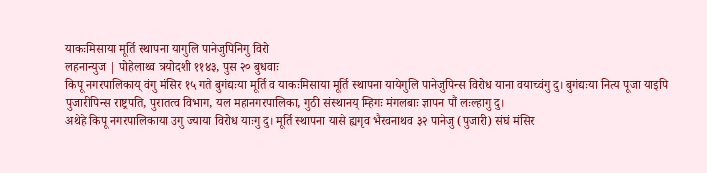याकःमिसाया मूर्ति स्थापना यागुलि पानेजुपिनिगु विरो
लहनान्युज | पोहेलाथ्व त्रयोदशी ११४३, पुस २० बुधवाः
किपू नगरपालिकाय् वंगु मंसिर १५ गते बुगंद्यःया मूर्ति व याकःमिसाया मूर्ति स्थापना यायेगुलि पानेजुपिन्स विरोध याना वयाच्वंगु दु। बुगंद्यःया नित्य पूजा याइपि पुजारीपिन्स राष्ट्रपति, पुरातत्व विभाग, यल महानगरपालिका, गुठी संस्थानय् म्हिगः मंगलबाः ज्ञापन पौं लःल्हागु दु।
अथेहे किपू नगरपालिकाया उगु ज्याया विरोध याःगु दु। मूर्ति स्थापना यासे ह्यगृव भैरवनाथव ३२ पानेजु (पुजारी) संघं मंसिर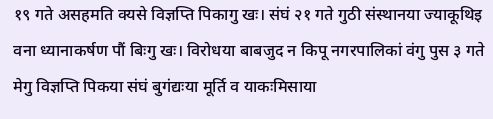१९ गते असहमति क्यसे विज्ञप्ति पिकागु खः। संघं २१ गते गुठी संस्थानया ज्याकूथिइ वना ध्यानाकर्षण पौं बिःगु खः। विरोधया बाबजुद न किपू नगरपालिकां वंगु पुस ३ गते मेगु विज्ञप्ति पिकया संघं बुगंद्यःया मूर्ति व याकःमिसाया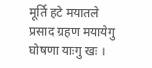मूर्ति हटे मयातले प्रसाद ग्रहण मयायेगु घोषणा याःगु खः ।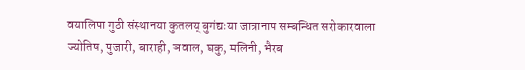वयालिपा गुठी संस्थानया कुतलय् बुगंद्यःया जात्रानाप सम्बन्धित सरोकारवाला ज्योतिष, पुजारी, बाराही, ञवाल, घकु, मलिनी, भैरब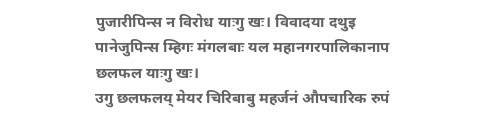पुजारीपिन्स न विरोध याःगु खः। विवादया दथुइ पानेजुपिन्स म्हिगः मंगलबाः यल महानगरपालिकानाप छलफल याःगु खः।
उगु छलफलय् मेयर चिरिबाबु महर्जनं औपचारिक रुपं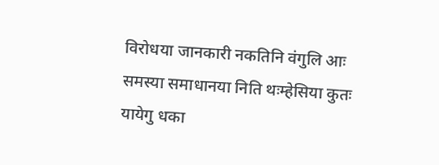विरोधया जानकारी नकतिनि वंगुलि आः समस्या समाधानया निति थःम्हेसिया कुतः यायेगु धका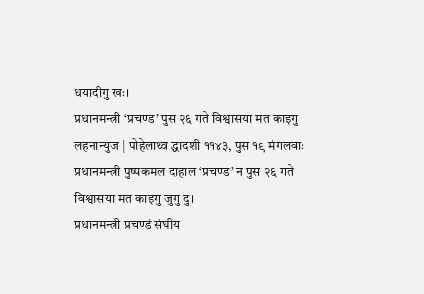धयादीगु खः।
प्रधानमन्त्री ‘प्रचण्ड’ पुस २६ गते विश्वासया मत काइगु
लहनान्युज | पोहेलाथ्व द्धादशी ११४३, पुस १९ मंगलवाः
प्रधानमन्त्री पुष्पकमल दाहाल ‘प्रचण्ड’ न पुस २६ गते विश्वासया मत काइगु जुगु दु।
प्रधानमन्त्री प्रचण्डं संघीय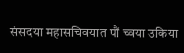संसदया महासचिवयात पौं च्वया उकिया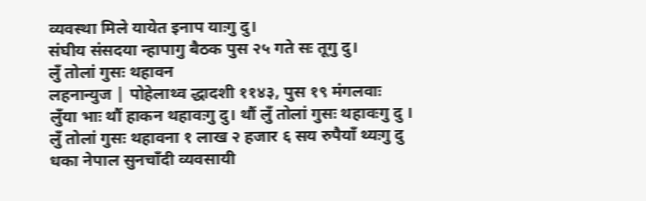व्यवस्था मिले यायेत इनाप याःगु दु।
संघीय संसदया न्हापागु बैठक पुस २५ गते सः तूगु दु।
लुँ तोलां गुसः थहावन
लहनान्युज | पोहेलाथ्व द्धादशी ११४३, पुस १९ मंगलवाः
लुँया भाः थौं हाकन थहावःगु दु। थौं लुँ तोलां गुसः थहावःगु दु ।
लुँ तोलां गुसः थहावना १ लाख २ हजार ६ सय रुपैयाँ थ्यःगु दु धका नेपाल सुनचाँदी व्यवसायी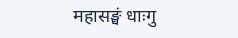महासङ्घं धाःगु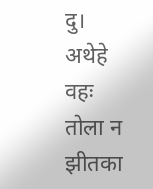दु।
अथेहे वहः तोला न झीतका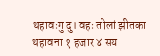थहावःगु दु। वहः तोलां झीतका थहावना १ हजार ४ सय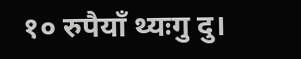१० रुपैयाँ थ्यःगु दु।